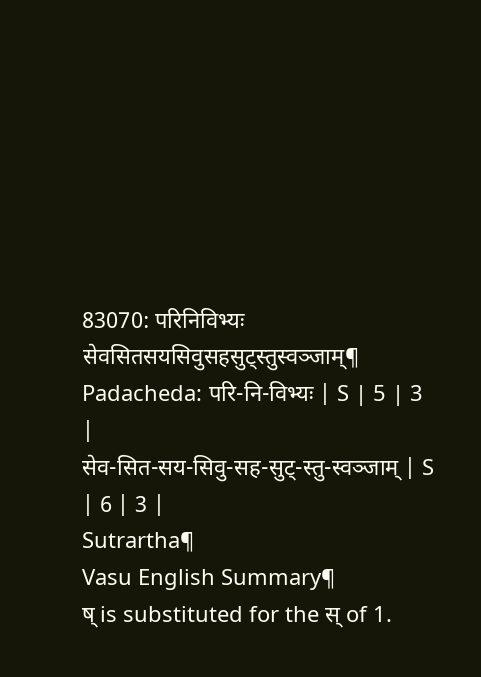83070: परिनिविभ्यः सेवसितसयसिवुसहसुट्स्तुस्वञ्जाम्¶
Padacheda: परि-नि-विभ्यः | S | 5 | 3 |
सेव-सित-सय-सिवु-सह-सुट्-स्तु-स्वञ्जाम् | S | 6 | 3 |
Sutrartha¶
Vasu English Summary¶
ष् is substituted for the स् of 1.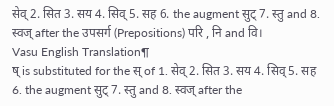सेव् 2. सित 3. सय 4. सिव् 5. सह 6. the augment सुट् 7. स्तु and 8. स्वज् after the उपसर्ग (Prepositions) परि , नि and वि।
Vasu English Translation¶
ष् is substituted for the स् of 1. सेव् 2. सित 3. सय 4. सिव् 5. सह 6. the augment सुट् 7. स्तु and 8. स्वज् after the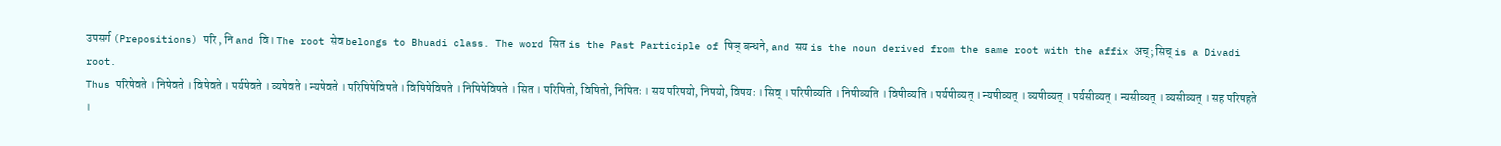उपसर्ग (Prepositions) परि , नि and वि। The root सेव belongs to Bhuadi class. The word सित is the Past Participle of षिञ् बन्धने, and सय is the noun derived from the same root with the affix अच्; सिच् is a Divadi root.
Thus परिषेवते । निषेवते । विषेवते । पर्यषेवते । व्यषेवते । न्यषेवते । परिषिषेविषते । विषिषेविषते । निषिषेविषते । सित । परिषितो, विषितो, निषितः । सय परिषयो, निषयो, विषयः । सिव् । परिषीव्यति । निषीव्यति । विषीव्यति । पर्यषीव्यत् । न्यषीव्यत् । व्यषीव्यत् । पर्यसीव्यत् । न्यसीव्यत् । व्यसीव्यत् । सह परिषहते ।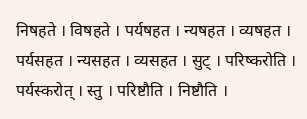निषहते । विषहते । पर्यषहत । न्यषहत । व्यषहत । पर्यसहत । न्यसहत । व्यसहत । सुट् । परिष्करोति । पर्यस्करोत् । स्तु । परिष्टौति । निष्टौति ।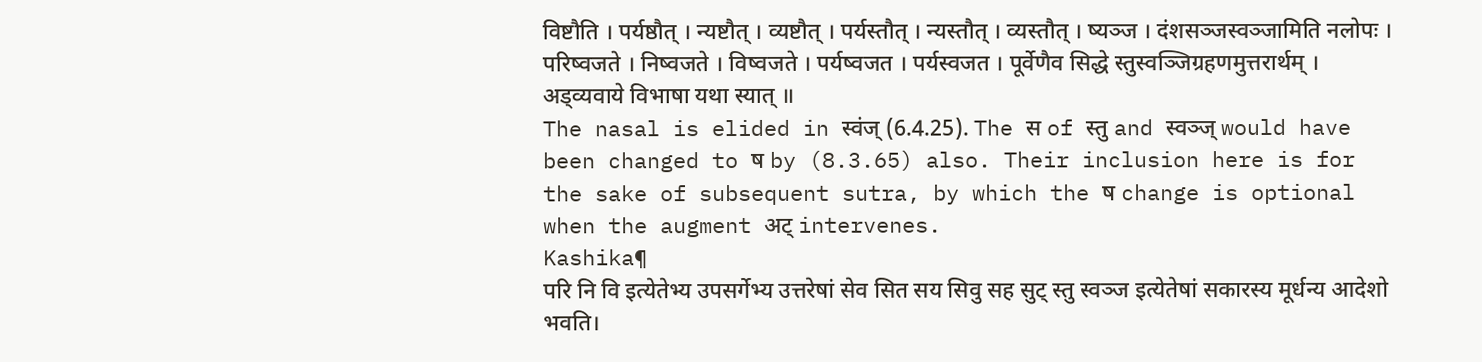विष्टौति । पर्यष्ठौत् । न्यष्टौत् । व्यष्टौत् । पर्यस्तौत् । न्यस्तौत् । व्यस्तौत् । ष्यञ्ज । दंशसञ्जस्वञ्जामिति नलोपः । परिष्वजते । निष्वजते । विष्वजते । पर्यष्वजत । पर्यस्वजत । पूर्वेणैव सिद्धे स्तुस्वञ्जिग्रहणमुत्तरार्थम् । अड्व्यवाये विभाषा यथा स्यात् ॥
The nasal is elided in स्वंज् (6.4.25). The स of स्तु and स्वञ्ज् would have been changed to ष by (8.3.65) also. Their inclusion here is for the sake of subsequent sutra, by which the ष change is optional when the augment अट् intervenes.
Kashika¶
परि नि वि इत्येतेभ्य उपसर्गेभ्य उत्तरेषां सेव सित सय सिवु सह सुट् स्तु स्वञ्ज इत्येतेषां सकारस्य मूर्धन्य आदेशो भवति।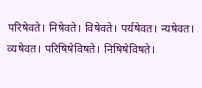परिषेवते। निषेवते। विषेवते। पर्यषेवत। न्यषेवत। व्यषेवत। परिषिषेविषते। निषिषेविषते।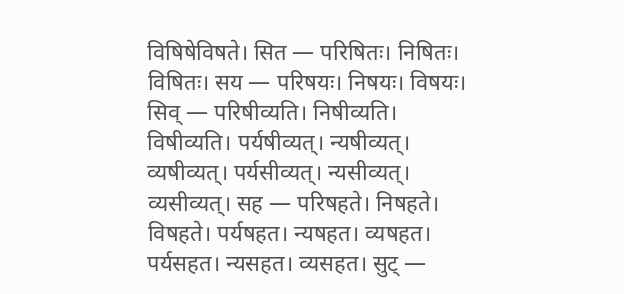विषिषेविषते। सित — परिषितः। निषितः। विषितः। सय — परिषयः। निषयः। विषयः। सिव् — परिषीव्यति। निषीव्यति। विषीव्यति। पर्यषीव्यत्। न्यषीव्यत्। व्यषीव्यत्। पर्यसीव्यत्। न्यसीव्यत्। व्यसीव्यत्। सह — परिषहते। निषहते। विषहते। पर्यषहत। न्यषहत। व्यषहत। पर्यसहत। न्यसहत। व्यसहत। सुट् —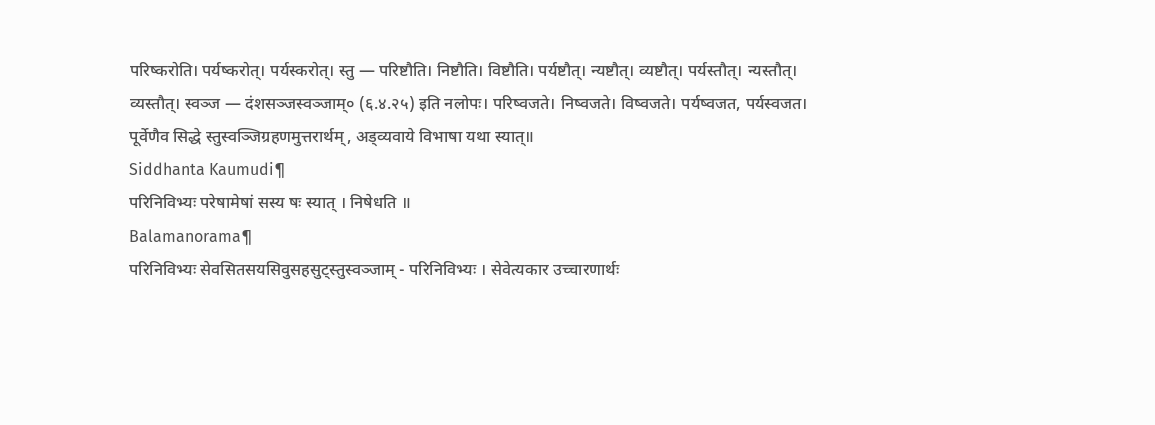परिष्करोति। पर्यष्करोत्। पर्यस्करोत्। स्तु — परिष्टौति। निष्टौति। विष्टौति। पर्यष्टौत्। न्यष्टौत्। व्यष्टौत्। पर्यस्तौत्। न्यस्तौत्। व्यस्तौत्। स्वञ्ज — दंशसञ्जस्वञ्जाम्० (६.४.२५) इति नलोपः। परिष्वजते। निष्वजते। विष्वजते। पर्यष्वजत, पर्यस्वजत। पूर्वेणैव सिद्धे स्तुस्वञ्जिग्रहणमुत्तरार्थम्, अड्व्यवाये विभाषा यथा स्यात्॥
Siddhanta Kaumudi¶
परिनिविभ्यः परेषामेषां सस्य षः स्यात् । निषेधति ॥
Balamanorama¶
परिनिविभ्यः सेवसितसयसिवुसहसुट्स्तुस्वञ्जाम् - परिनिविभ्यः । सेवेत्यकार उच्चारणार्थः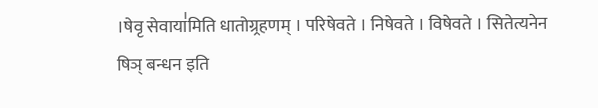।षेवृ सेवाया॑मिति धातोग्र्रहणम् । परिषेवते । निषेवते । विषेवते । सितेत्यनेन षिञ् बन्धन इति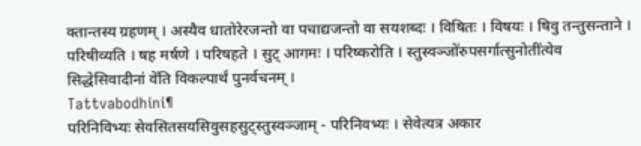क्तान्तस्य ग्रहणम् । अस्यैव धातोरेरजन्तो वा पचाद्यजन्तो वा सयशब्दः । विषितः । विषयः । षिवु तन्तुसन्ताने । परिषीव्यति । षह मर्षणे । परिषहते । सुट् आगमः । परिष्करोति । स्तुस्वञ्जो॑रुपसर्गात्सुनोती॑त्येव सिद्धेसिवादीनां वे॑ति विकल्पार्थं पुनर्वचनम् ।
Tattvabodhini¶
परिनिविभ्यः सेवसितसयसिवुसहसुट्स्तुस्वञ्जाम् - परिनिवभ्यः । सेवेत्यत्र अकार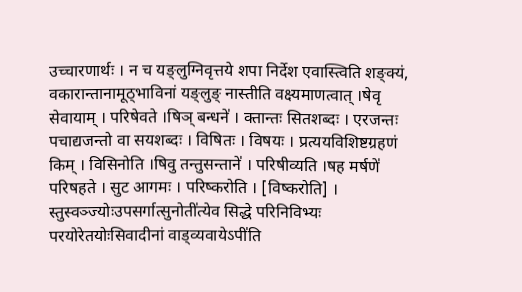उच्चारणार्थः । न च यङ्लुग्निवृत्तये शपा निर्देश एवास्त्विति शङ्क्यं, वकारान्तानामूठ्भाविनां यङ्लुङ् नास्तीति वक्ष्यमाणत्वात् ।षेवृ सेवायाम् । परिषेवते ।षिञ् बन्धने॑ । क्तान्तः सितशब्दः । एरजन्तः पचाद्यजन्तो वा सयशब्दः । विषितः । विषयः । प्रत्ययविशिष्टग्रहणं किम् । विसिनोति ।षिवु तन्तुसन्ताने॑ । परिषीव्यति ।षह मर्षणे॑ परिषहते । सुट आगमः । परिष्करोति । [विष्करोति] । स्तुस्वञ्ज्योःउपसर्गात्सुनोती॑त्येव सिद्धे परिनिविभ्यः परयोरेतयोःसिवादीनां वाड्व्यवायेऽपी॑ति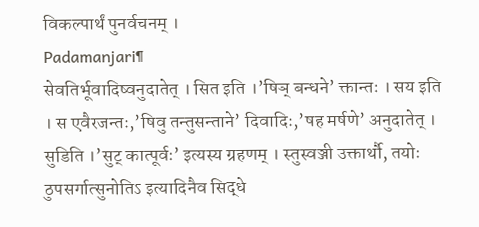विकल्पार्थं पुनर्वचनम् ।
Padamanjari¶
सेवतिर्भूवादिष्वनुदातेत् । सित इति ।’षिञ् बन्धने’ क्तान्तः । सय इति । स एवैरजन्तः,’षिवु तन्तुसन्ताने’ दिवादिः,’षह मर्षणे’ अनुदातेत् । सुडिति ।’सुट् कात्पूर्वः’ इत्यस्य ग्रहणम् । स्तुस्वञ्जी उक्तार्थौ, तयोः ठुपसर्गात्सुनोतिऽ इत्यादिनैव सिद्धे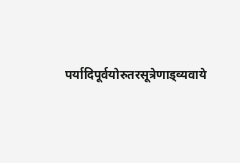पर्यादिपूर्वयोरुतरसूत्रेणाड्व्यवाये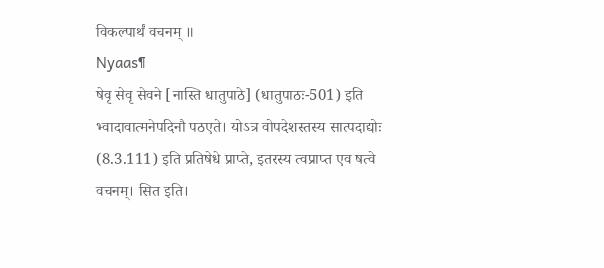विकल्पार्थं वचनम् ॥
Nyaas¶
षेवृ सेवृ सेवने [नास्ति धातुपाठे] (धातुपाठः-501) इति भ्वादावात्मनेपदिनौ पठएते। योऽत्र वोपदेशस्तस्य सात्पदाद्योः (8.3.111) इति प्रतिषेधे प्राप्ते, इतरस्य त्वप्राप्त एव षत्वे वचनम्। सित इति।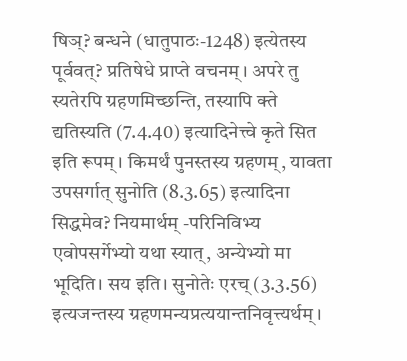षिञ्? बन्धने (धातुपाठः-1248) इत्येतस्य पूर्ववत्? प्रतिषेधे प्राप्ते वचनम्। अपरे तु स्यतेरपि ग्रहणमिच्छन्ति, तस्यापि क्ते द्यतिस्यति (7.4.40) इत्यादिनेत्त्वे कृते सित इति रूपम्। किमर्थं पुनस्तस्य ग्रहणम्, यावता उपसर्गात् सुनोति (8.3.65) इत्यादिना सिद्धमेव? नियमार्थम् -परिनिविभ्य एवोपसर्गेभ्यो यथा स्यात्, अन्येभ्यो मा भूदिति। सय इति। सुनोतेः एरच् (3.3.56) इत्यजन्तस्य ग्रहणमन्यप्रत्ययान्तनिवृत्त्यर्थम्।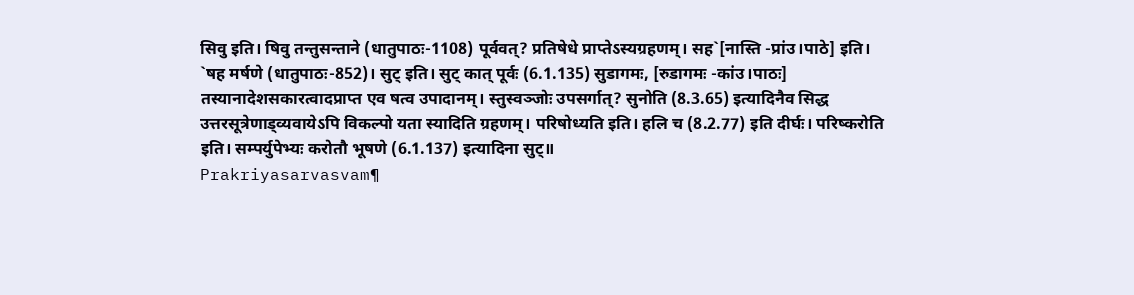सिवु इति। षिवु तन्तुसन्ताने (धातुपाठः-1108) पूर्ववत्? प्रतिषेधे प्राप्तेऽस्यग्रहणम्। सह`[नास्ति -प्रांउ।पाठे] इति। `षह मर्षणे (धातुपाठः-852)। सुट् इति। सुट् कात् पूर्वः (6.1.135) सुडागमः, [रुडागमः -कांउ।पाठः] तस्यानादेशसकारत्वादप्राप्त एव षत्व उपादानम्। स्तुस्वञ्जोः उपसर्गात्? सुनोति (8.3.65) इत्यादिनैव सिद्ध उत्तरसूत्रेणाड्व्यवायेऽपि विकल्पो यता स्यादिति ग्रहणम्। परिषोध्यति इति। हलि च (8.2.77) इति दीर्घः। परिष्करोति इति। सम्पर्युपेभ्यः करोतौ भूषणे (6.1.137) इत्यादिना सुट्॥
Prakriyasarvasvam¶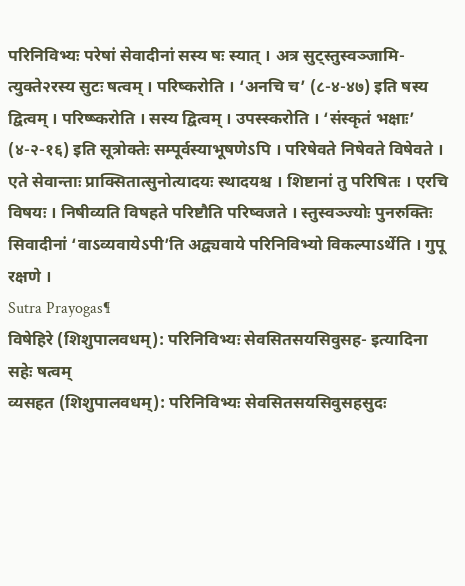परिनिविभ्यः परेषां सेवादीनां सस्य षः स्यात् । अत्र सुट्स्तुस्वञ्जामि- त्युक्ते२रस्य सुटः षत्वम् । परिष्करोति । ‘अनचि च’ (८-४-४७) इति षस्य द्वित्वम् । परिष्ष्करोति । सस्य द्वित्वम् । उपस्स्करोति । ‘संस्कृतं भक्षाः’ (४-२-१६) इति सूत्रोक्तेः सम्पूर्वस्याभूषणेऽपि । परिषेवते निषेवते विषेवते । एते सेवान्ताः प्राक्सितात्सुनोत्यादयः स्थादयश्च । शिष्टानां तु परिषितः । एरचि विषयः । निषीव्यति विषहते परिष्टौति परिष्वजते । स्तुस्वञ्ज्योः पुनरुक्तिः सिवादीनां ‘वाऽव्यवायेऽपी’ति अद्व्यवाये परिनिविभ्यो विकल्पाऽर्थेति । गुपू रक्षणे ।
Sutra Prayogas¶
विषेहिरे (शिशुपालवधम्): परिनिविभ्यः सेवसितसयसिवुसह- इत्यादिना सहेः षत्वम्
व्यसहत (शिशुपालवधम्): परिनिविभ्यः सेवसितसयसिवुसहसुदः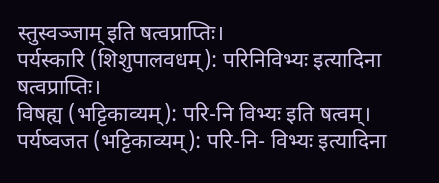स्तुस्वञ्जाम् इति षत्वप्राप्तिः।
पर्यस्कारि (शिशुपालवधम्): परिनिविभ्यः इत्यादिना षत्वप्राप्तिः।
विषह्य (भट्टिकाव्यम्): परि-नि विभ्यः इति षत्वम्।
पर्यष्वजत (भट्टिकाव्यम्): परि-नि- विभ्यः इत्यादिना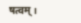षत्वम्।